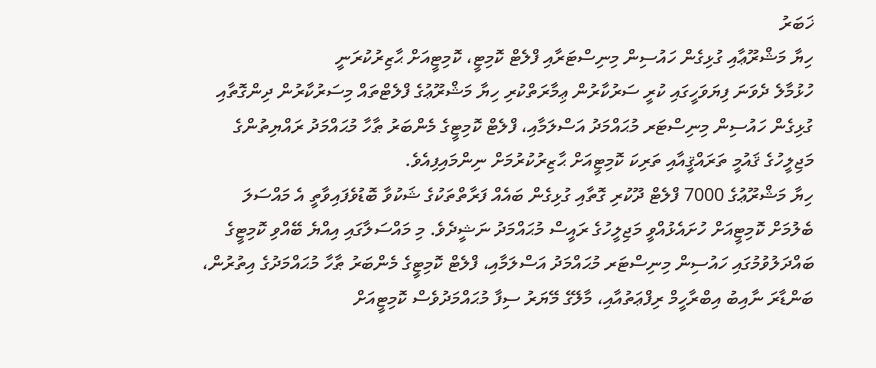ޚަބަރު
ހިޔާ މަޝްރޫޢާއި ގުޅިގެން ހައުސިން މިނިސްޓަރާއި ފްލެޓް ކޮމިޓީ، ކޮމިޓީއަށް ޙާޒިރުކުރަނީ
ހުޅުމާލެ ދެވަނަ ފިޔަވަހީގައި ކުރީ ސަރުކާރުން ޢިމާރަތްކުރި ހިޔާ މަޝްރޫޢުގެ ފްލެޓްތައް މިސަރުކާރުން ދިންގޮތާއި ގުޅިގެން ހައުސިން މިނިސްޓަރ މުޙައްމަދު އަސްލަމާއި، ފްލެޓް ކޮމިޓީގެ މެންބަރު ޠާހާ މުޙައްމަދު ރައްޔިތުންގެ މަޖިލީހުގެ ޤައުމީ ތަރައްޤީއާއި ތަރިކަ ކޮމިޓީއަށް ޙާޒިރުކުރުމަށް ނިންމައިފިއެވެ.
ހިޔާ މަޝްރޫޢުގެ 7000 ފްލެޓް ދޫކުރި ގޮތާއި ގުޅިގެން ބައެއް ފަރާތްތަކުގެ ޝަކުވާ ބޮޑުވެފައިވާތީ އެ މައްސަލަ ބެލުމަށް ކޮމިޓީއަށް ހުށައެޅުއްވީ މަޖިލީހުގެ ރައީސް މުޙައްމަދު ނަޝީދެވެ. މި މައްސަލާގައި އިއްޔެ ބޭއްވި ކޮމިޓީގެ ބައްދަލުވުމުގައި ހައުސިން މިނިސްޓަރ މުޙައްމަދު އަސްލަމާއި، ފްލެޓް ކޮމިޓީގެ މެންބަރު ޠާހާ މުޙައްމަދުގެ އިތުރުން، ބަންޑާރަ ނާއިބު އިބްރާހީމް ރިފްޢަތުއާއި، މާލޭގެ މޭޔަރު ސިފާ މުޙައްމަދުވެސް ކޮމިޓީއަށް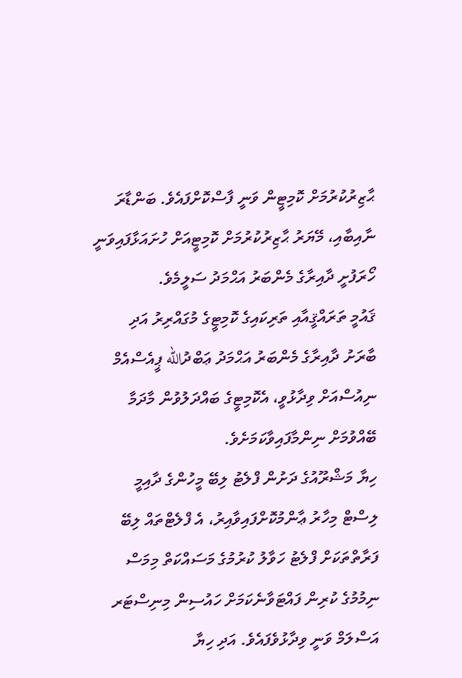ޙާޒިރުކުރުމަށް ކޮމިޓީން ވަނީ ފާސްކޮށްފައެވެ. ބަންޑާރަ ނާއިބާއި، މޭޔަރު ޙާޒިރުކުރުމަށް ކޮމިޓީއަށް ހުށައަޅާފައިވަނީ ހޯރަފުށީ ދާއިރާގެ މެންބަރު އަޙްމަދު ސަލީމެވެ.
ޤައުމީ ތަރައްޤީއާއި ތަރިކައިގެ ކޮމިޓީގެ މުގައްރިރު އަދި ބާރަށު ދާއިރާގެ މެންބަރު އަޙްމަދު ޢަބްދުالله ޕީއެސްއެމް ނިއުސްއަށް ވިދާޅުވީ، އެކޮމިޓީގެ ބައްދަލުވުން މާދަމާ ބޭއްވުމަށް ނިންމާފައިވާކަމަށެވެ.
ހިޔާ މަޝްރޫއުގެ ދަށުން ފްލެޓު ލިބޭ މީހުންގެ ދާއިމީ ލިސްޓް މިހާރު ޢާންމުކޮށްފައިވާއިރު، އެ ފްލެޓްތައް ލިބޭ ފަރާތްތަކަށް ފްލެޓު ހަވާލު ކުރުމުގެ މަސައްކަތް މިމަސް ނިމުމުގެ ކުރިން ފައްޓަވާނެކަމަށް ހައުސިން މިނިސްޓަރ އަސްލަމް ވަނީ ވިދާޅުވެފައެވެ. އަދި ހިޔާ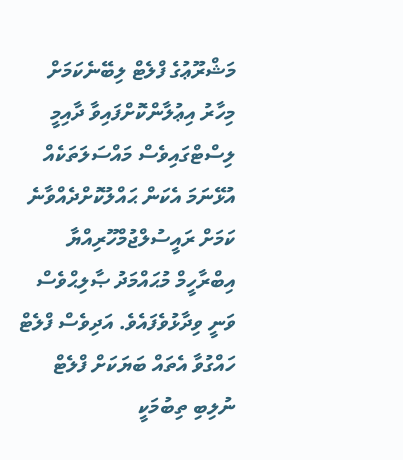މަޝްރޫޢުގެ ފްލެޓް ލިބޭނެކަމަށް މިހާރު އިޢުލާންކޮށްފައިވާ ދާއިމީ ލިސްޓްގައިވެސް މައްސަލަތަކެއް އުޅޭނަމަ އެކަން ޙައްލުކޮށްދެއްވާނެ ކަމަށް ރައީސުލްޖުމްހޫރިއްޔާ އިބްރާހީމް މުޙައްމަދު ޞާލިޙްވެސް ވަނީ ވިދާޅުވެފައެވެ. އަދިވެސް ފްލެޓް ހައްގުވާ އެތައް ބަޔަކަށް ފްލެޓް ނުލިބި ތިބުމަކީ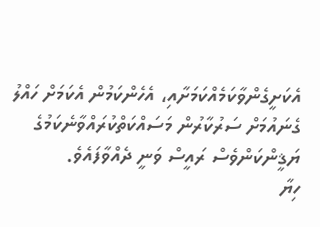އެކަށީގެންވާކަމެއްކަމަށާއި، އެހެންކަމުން އެކަމަށް ހައްލު ގެނައުމަށް ސަރުކާރުން މަސައްކަތްކުރައްވާނެކަމުގެ ޔަޤީންކަންވެސް ރައީސް ވަނީ ދެއްވާފައެވެ.
ހިޔާ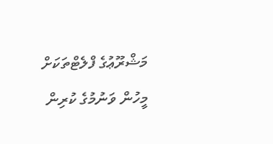މަޝްރޫޢުގެ ފްލެޓްތަކަށް މީހުން ވަނުމުގެ ކުރިން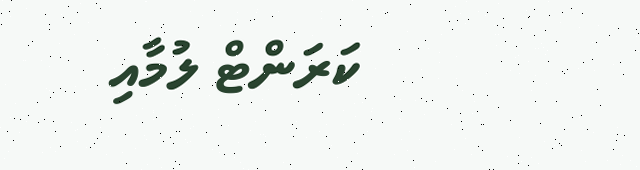ކަރަންޓް ލުމާއި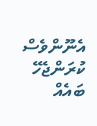އެނޫންވެސް ކުރަންޖެހޭ ބައެއް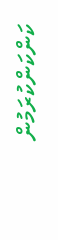ކަންކަންކުރަމުން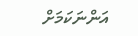އަންނަކަމަށް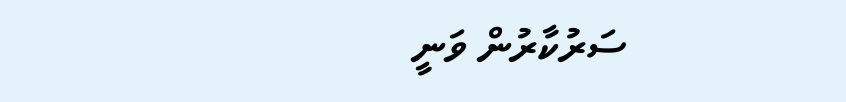ސަރުކާރުން ވަނީ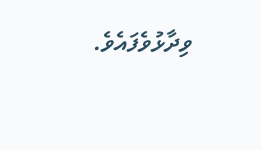ވިދާޅުވެފައެވެ.